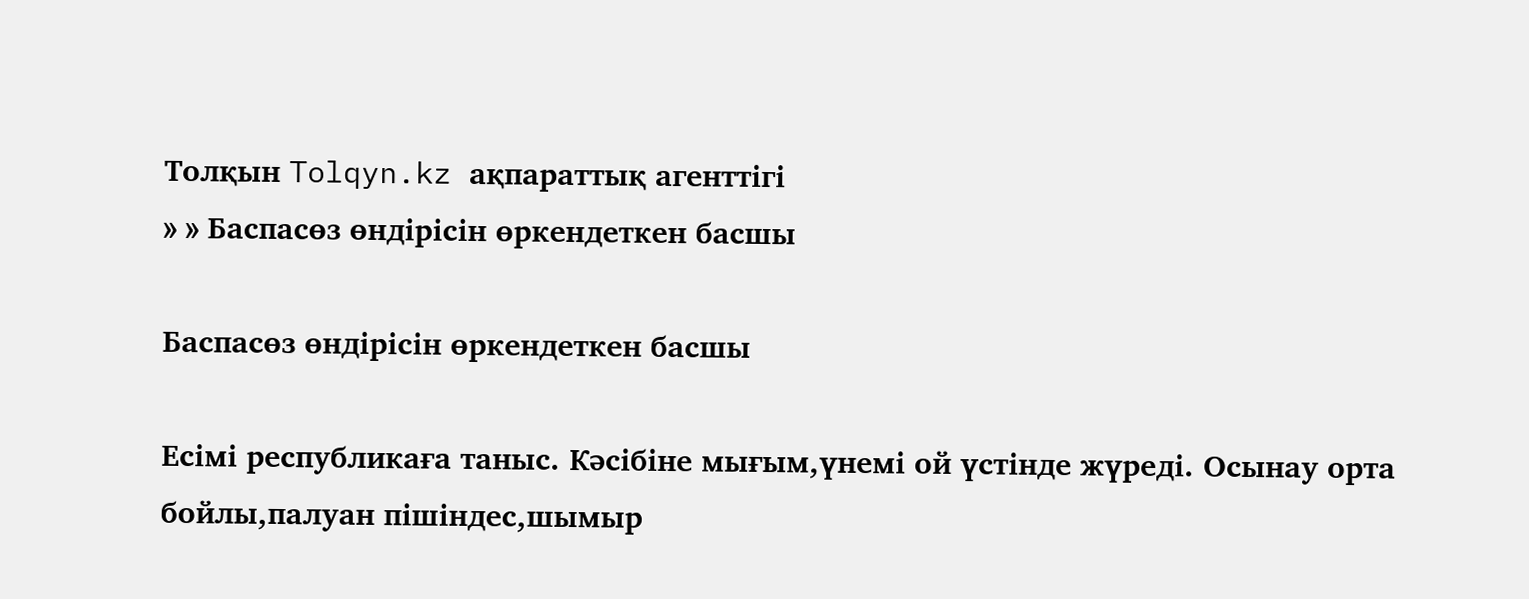Толқын Tolqyn.kz ақпараттық агенттігі
» » Баспасөз өндірісін өркендеткен басшы

Баспасөз өндірісін өркендеткен басшы

Есімі республикаға таныс. Кәсібіне мығым,үнемі ой үстінде жүреді. Осынау орта бойлы,палуан пішіндес,шымыр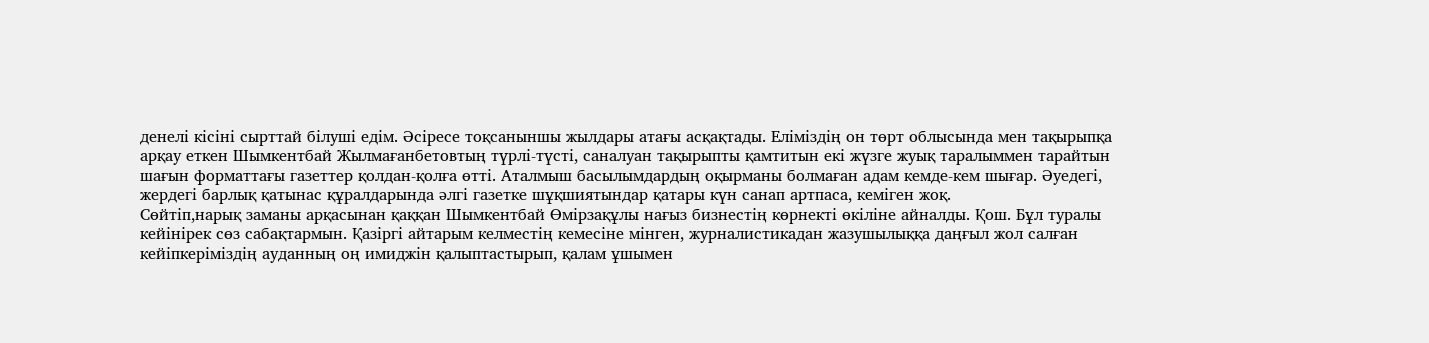денелі кісіні сырттай білуші едім. Әсіресе тоқсаныншы жылдары атағы асқақтады. Еліміздің он төрт облысында мен тақырыпқа арқау еткен Шымкентбай Жылмағанбетовтың түрлі-түсті, саналуан тақырыпты қамтитын екі жүзге жуық таралыммен тарайтын шағын форматтағы газеттер қолдан-қолға өтті. Аталмыш басылымдардың оқырманы болмаған адам кемде-кем шығар. Әуедегі, жердегі барлық қатынас құралдарында әлгі газетке шұқшиятындар қатары күн санап артпаса, кеміген жоқ.
Сөйтіп,нарық заманы арқасынан қаққан Шымкентбай Өмірзақұлы нағыз бизнестің көрнекті өкіліне айналды. Қош. Бұл туралы кейінірек сөз сабақтармын. Қазіргі айтарым келместің кемесіне мінген, журналистикадан жазушылыққа даңғыл жол салған кейіпкеріміздің ауданның оң имиджін қалыптастырып, қалам ұшымен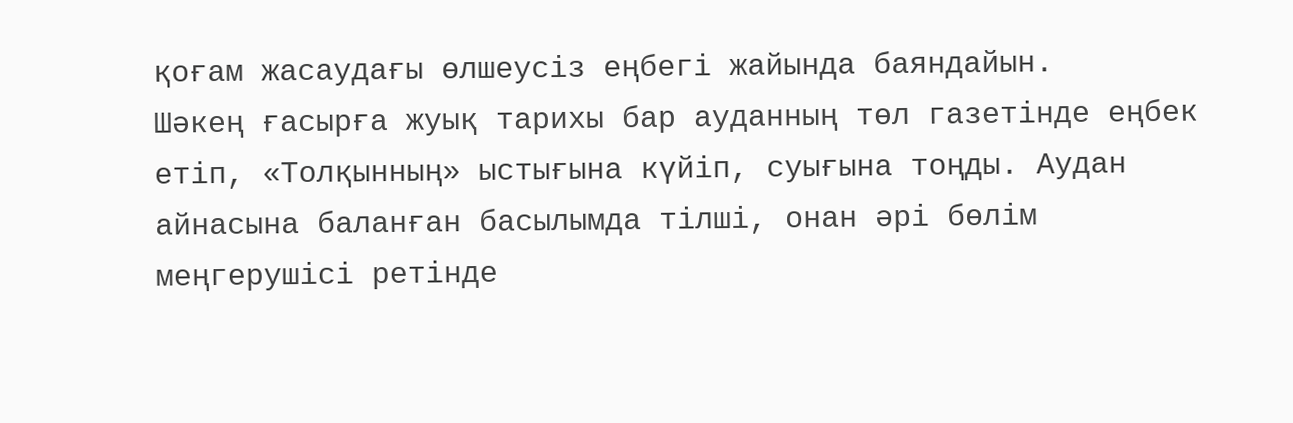қоғам жасаудағы өлшеусіз еңбегі жайында баяндайын.
Шәкең ғасырға жуық тарихы бар ауданның төл газетінде еңбек етіп, «Толқынның» ыстығына күйіп, суығына тоңды. Аудан айнасына баланған басылымда тілші, онан әрі бөлім меңгерушісі ретінде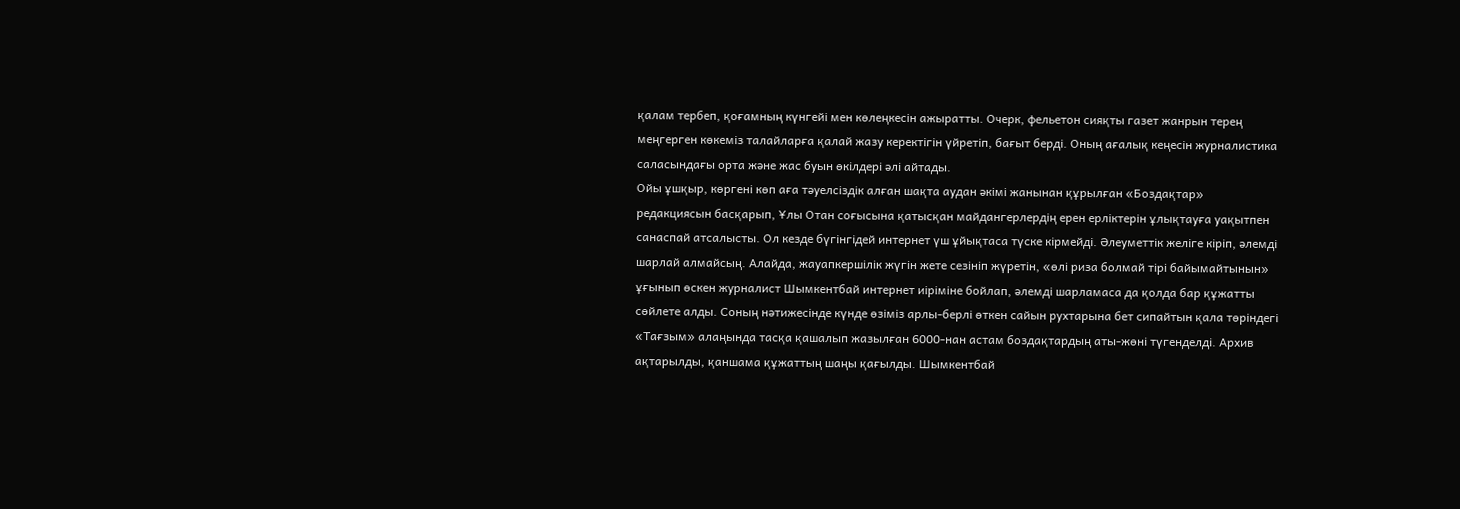қалам тербеп, қоғамның күнгейі мен көлеңкесін ажыратты. Очерк, фельетон сияқты газет жанрын терең меңгерген көкеміз талайларға қалай жазу керектігін үйретіп, бағыт берді. Оның ағалық кеңесін журналистика саласындағы орта және жас буын өкілдері әлі айтады.
Ойы ұшқыр, көргені көп аға тәуелсіздік алған шақта аудан әкімі жанынан құрылған «Боздақтар» редакциясын басқарып, Ұлы Отан соғысына қатысқан майдангерлердің ерен ерліктерін ұлықтауға уақытпен санаспай атсалысты. Ол кезде бүгінгідей интернет үш ұйықтаса түске кірмейді. Әлеуметтік желіге кіріп, әлемді шарлай алмайсың. Алайда, жауапкершілік жүгін жете сезініп жүретін, «өлі риза болмай тірі байымайтынын» ұғынып өскен журналист Шымкентбай интернет иіріміне бойлап, әлемді шарламаса да қолда бар құжатты сөйлете алды. Соның нәтижесінде күнде өзіміз арлы-берлі өткен сайын рухтарына бет сипайтын қала төріндегі «Тағзым» алаңында тасқа қашалып жазылған 6000-нан астам боздақтардың аты-жөні түгенделді. Архив ақтарылды, қаншама құжаттың шаңы қағылды. Шымкентбай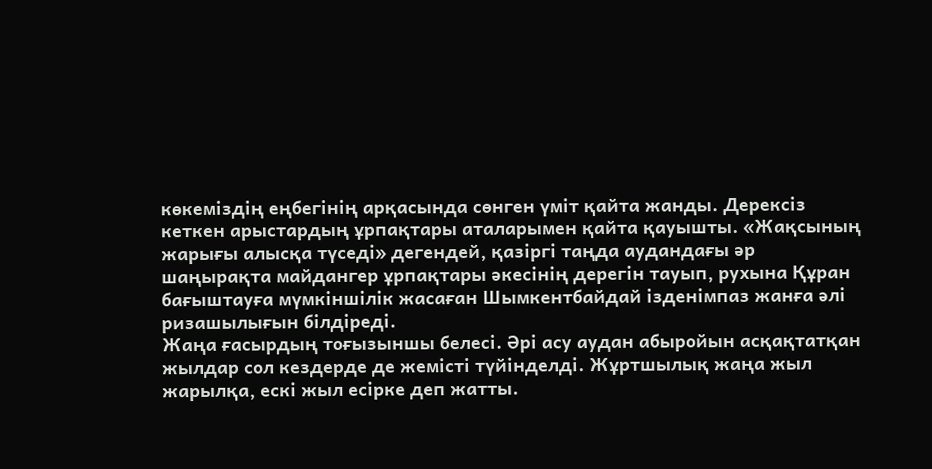көкеміздің еңбегінің арқасында сөнген үміт қайта жанды. Дерексіз кеткен арыстардың ұрпақтары аталарымен қайта қауышты. «Жақсының жарығы алысқа түседі» дегендей, қазіргі таңда аудандағы әр шаңырақта майдангер ұрпақтары әкесінің дерегін тауып, рухына Құран бағыштауға мүмкіншілік жасаған Шымкентбайдай ізденімпаз жанға әлі ризашылығын білдіреді.
Жаңа ғасырдың тоғызыншы белесі. Әрі асу аудан абыройын асқақтатқан жылдар сол кездерде де жемісті түйінделді. Жұртшылық жаңа жыл жарылқа, ескі жыл есірке деп жатты.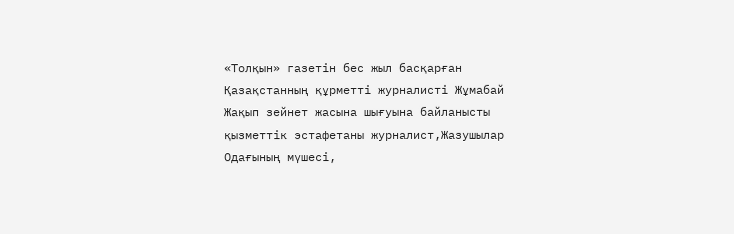«Толқын» газетін бес жыл басқарған Қазақстанның құрметті журналисті Жұмабай Жақып зейнет жасына шығуына байланысты қызметтік эстафетаны журналист,Жазушылар Одағының мүшесі,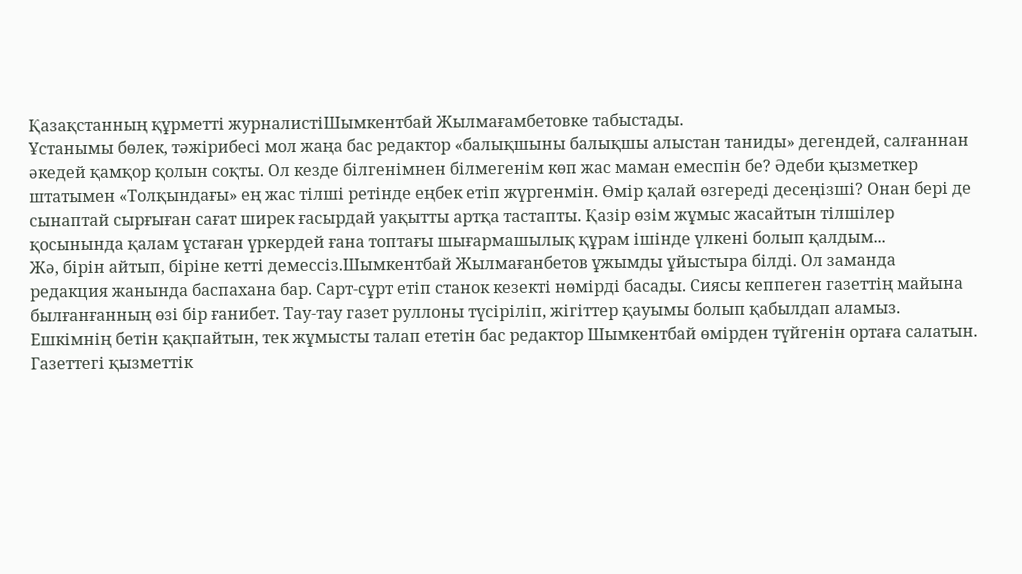Қазақстанның құрметті журналистіШымкентбай Жылмағамбетовке табыстады.
Ұстанымы бөлек, тәжірибесі мол жаңа бас редактор «балықшыны балықшы алыстан таниды» дегендей, салғаннан әкедей қамқор қолын соқты. Ол кезде білгенімнен білмегенім көп жас маман емеспін бе? Әдеби қызметкер штатымен «Толқындағы» ең жас тілші ретінде еңбек етіп жүргенмін. Өмір қалай өзгереді десеңізші? Онан бері де сынаптай сырғыған сағат ширек ғасырдай уақытты артқа тастапты. Қазір өзім жұмыс жасайтын тілшілер қосынында қалам ұстаған үркердей ғана топтағы шығармашылық құрам ішінде үлкені болып қалдым...
Жә, бірін айтып, біріне кетті демессіз.Шымкентбай Жылмағанбетов ұжымды ұйыстыра білді. Ол заманда редакция жанында баспахана бар. Сарт-сұрт етіп станок кезекті нөмірді басады. Сиясы кеппеген газеттің майына былғанғанның өзі бір ғанибет. Тау-тау газет руллоны түсіріліп, жігіттер қауымы болып қабылдап аламыз.
Ешкімнің бетін қақпайтын, тек жұмысты талап ететін бас редактор Шымкентбай өмірден түйгенін ортаға салатын. Газеттегі қызметтік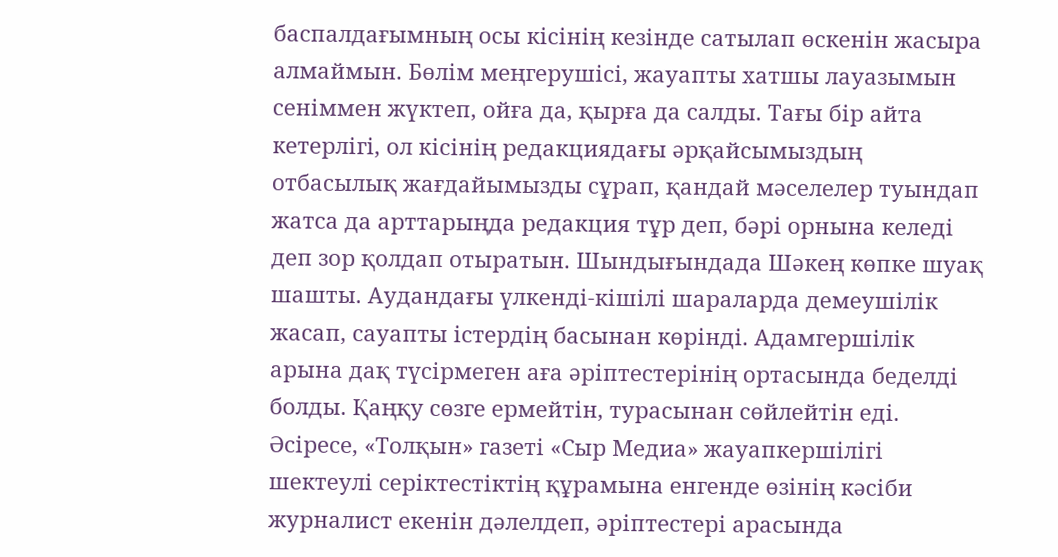баспалдағымның осы кісінің кезінде сатылап өскенін жасыра алмаймын. Бөлім меңгерушісі, жауапты хатшы лауазымын сеніммен жүктеп, ойға да, қырға да салды. Тағы бір айта кетерлігі, ол кісінің редакциядағы әрқайсымыздың отбасылық жағдайымызды сұрап, қандай мәселелер туындап жатса да арттарыңда редакция тұр деп, бәрі орнына келеді деп зор қолдап отыратын. Шындығындада Шәкең көпке шуақ шашты. Аудандағы үлкенді-кішілі шараларда демеушілік жасап, сауапты істердің басынан көрінді. Адамгершілік арына дақ түсірмеген аға әріптестерінің ортасында беделді болды. Қаңқу сөзге ермейтін, турасынан сөйлейтін еді.
Әсіресе, «Толқын» газеті «Сыр Медиа» жауапкершілігі шектеулі серіктестіктің құрамына енгенде өзінің кәсіби журналист екенін дәлелдеп, әріптестері арасында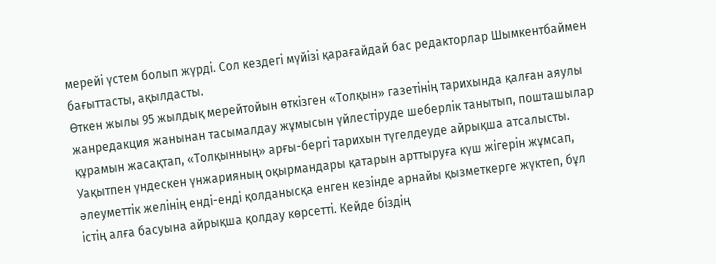мерейі үстем болып жүрді. Сол кездегі мүйізі қарағайдай бас редакторлар Шымкентбаймен бағыттасты, ақылдасты.
Өткен жылы 95 жылдық мерейтойын өткізген «Толқын» газетінің тарихында қалған аяулы жанредакция жанынан тасымалдау жұмысын үйлестіруде шеберлік танытып, пошташылар құрамын жасақтап, «Толқынның» арғы-бергі тарихын түгелдеуде айрықша атсалысты. Уақытпен үндескен үнжарияның оқырмандары қатарын арттыруға күш жігерін жұмсап, әлеуметтік желінің енді-енді қолданысқа енген кезінде арнайы қызметкерге жүктеп, бұл істің алға басуына айрықша қолдау көрсетті. Кейде біздің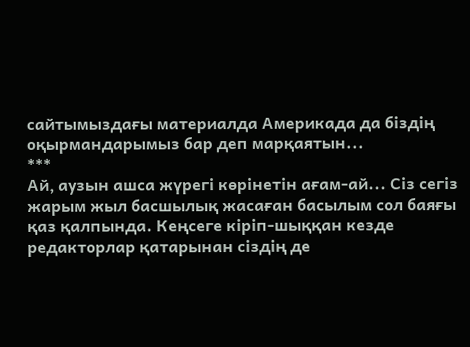сайтымыздағы материалда Америкада да біздің оқырмандарымыз бар деп марқаятын...
***
Ай, аузын ашса жүрегі көрінетін ағам-ай... Сіз сегіз жарым жыл басшылық жасаған басылым сол баяғы қаз қалпында. Кеңсеге кіріп-шыққан кезде редакторлар қатарынан сіздің де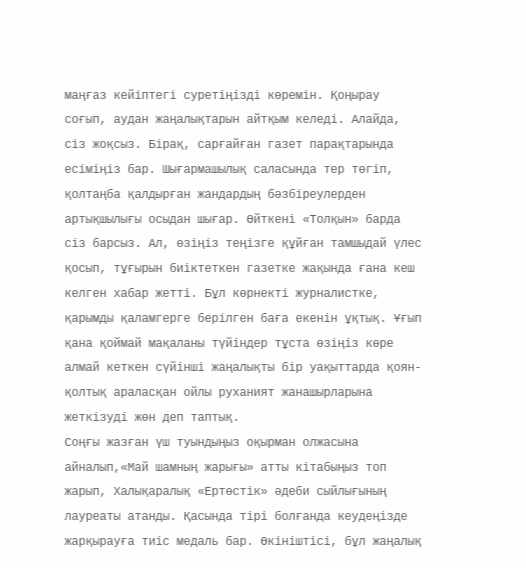маңғаз кейіптегі суретіңізді көремін. Қоңырау соғып, аудан жаңалықтарын айтқым келеді. Алайда, сіз жоқсыз. Бірақ, сарғайған газет парақтарында есіміңіз бар. Шығармашылық саласында тер төгіп, қолтаңба қалдырған жандардың бәзбіреулерден артықшылығы осыдан шығар. Өйткені «Толқын» барда сіз барсыз. Ал, өзіңіз теңізге құйған тамшыдай үлес қосып, тұғырын биіктеткен газетке жақында ғана кеш келген хабар жетті. Бұл көрнекті журналистке, қарымды қаламгерге берілген баға екенін ұқтық. Ұғып қана қоймай мақаланы түйіндер тұста өзіңіз көре алмай кеткен сүйінші жаңалықты бір уақыттарда қоян-қолтық араласқан ойлы руханият жанашырларына жеткізуді жөн деп таптық.
Соңғы жазған үш туындыңыз оқырман олжасына айналып,«Май шамның жарығы» атты кітабыңыз топ жарып, Халықаралық «Ертөстік» әдеби сыйлығының лауреаты атанды. Қасында тірі болғанда кеудеңізде жарқырауға тиіс медаль бар. Өкініштісі, бұл жаңалық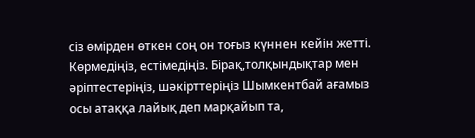сіз өмірден өткен соң он тоғыз күннен кейін жетті. Көрмедіңіз, естімедіңіз. Бірақ,толқындықтар мен әріптестеріңіз, шәкірттеріңіз Шымкентбай ағамыз осы атаққа лайық деп марқайып та,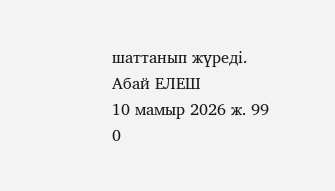шаттанып жүреді.
Абай ЕЛЕШ
10 мамыр 2026 ж. 99 0